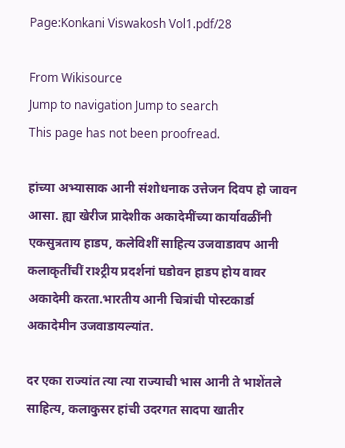Page:Konkani Viswakosh Vol1.pdf/28

From Wikisource
Jump to navigation Jump to search
This page has not been proofread.

हांच्या अभ्यासाक आनी संशोधनाक उत्तेजन दिवप हो जावन आसा. ह्या खेरीज प्रादेशीक अकादेमींच्या कार्यावळींनी एकसुत्रताय हाडप, कलेविशीं साहित्य उजवाडावप आनी कलाकृतींचीं राश्ट्रीय प्रदर्शनां घडोवन हाडप होय वावर अकादेमी करता.भारतीय आनी चित्रांची पोस्टकार्डा अकादेमीन उजवाडायल्यांत.

दर एका राज्यांत त्या त्या राज्याची भास आनी ते भाशेंतले साहित्य, कलाकुसर हांची उदरगत सादपा खातीर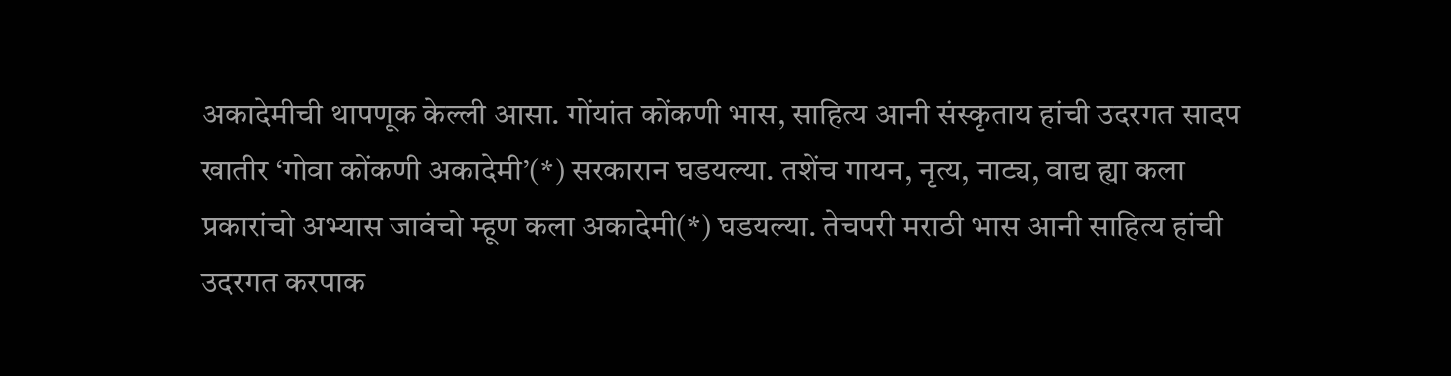अकादेमीची थापणूक केल्ली आसा. गोंयांत कोंकणी भास, साहित्य आनी संस्कृताय हांची उदरगत सादप खातीर ‘गोवा कोंकणी अकादेमी’(*) सरकारान घडयल्या. तशेंच गायन, नृत्य, नाट्य, वाद्य ह्या कला प्रकारांचो अभ्यास जावंचो म्हूण कला अकादेमी(*) घडयल्या. तेचपरी मराठी भास आनी साहित्य हांची उदरगत करपाक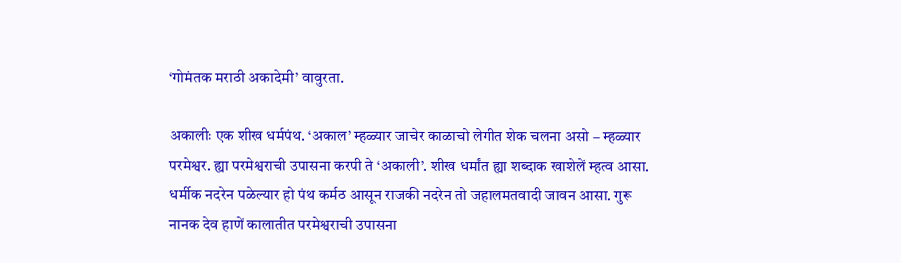‘गोमंतक मराठी अकादेमी’ वावुरता.

अकालीः एक शीख धर्मपंथ. ‘अकाल’ म्हळ्यार जाचेर काळाचो लेगीत शेक चलना असो – म्हळ्यार परमेश्वर. ह्या परमेश्वराची उपासना करपी ते ‘अकाली’. शीख धर्मांत ह्या शब्दाक खाशेलें म्हत्व आसा. धर्मीक नदरेन पळेल्यार हो पंथ कर्मठ आसून राजकी नदरेन तो जहालमतवादी जावन आसा. गुरू नानक देव हाणें कालातीत परमेश्वराची उपासना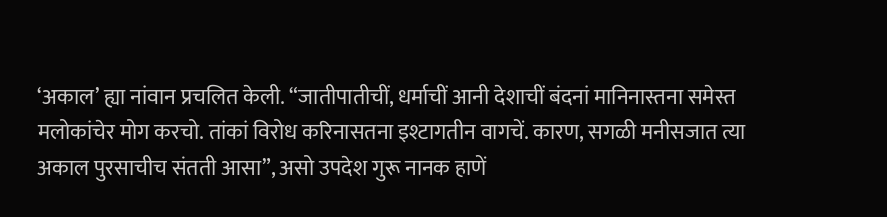‘अकाल’ ह्या नांवान प्रचलित केली. “जातीपातीचीं, धर्माचीं आनी देशाचीं बंदनां मानिनास्तना समेस्त मलोकांचेर मोग करचो. तांकां विरोध करिनासतना इश्टागतीन वागचें. कारण, सगळी मनीसजात त्या अकाल पुरसाचीच संतती आसा”, असो उपदेश गुरू नानक हाणें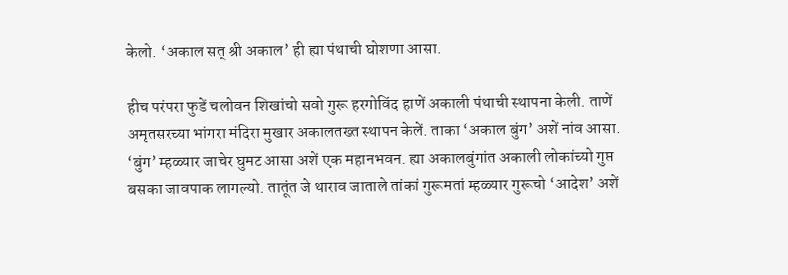केलो. ‘अकाल सत् श्री अकाल’ ही ह्या पंथाची घोशणा आसा.

हीच परंपरा फुडें चलोवन शिखांचो सवो गुरू हरगोविंद हाणें अकाली पंथाची स्थापना केली. ताणें अमृतसरच्या भांगरा मंदिरा मुखार अकालतख्त स्थापन केलें. ताका ‘अकाल बुंग’ अशें नांव आसा. ‘बुंग’ म्हळ्यार जाचेर घुमट आसा अशें एक महानभवन. ह्या अकालबुंगांत अकाली लोकांच्यो गुप्त बसका जावपाक लागल्यो. तातूंत जे थाराव जाताले तांकां गुरूमतां म्हळ्यार गुरूचो ‘आदेश’ अशें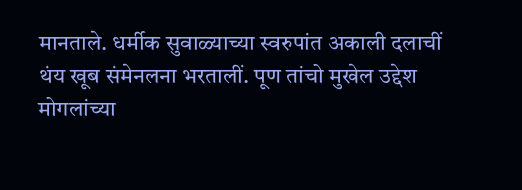मानताले. धर्मीक सुवाळ्याच्या स्वरुपांत अकाली दलाचीं थंय खूब संमेनलना भरतालीं. पूण तांचो मुखेल उद्देश मोगलांच्या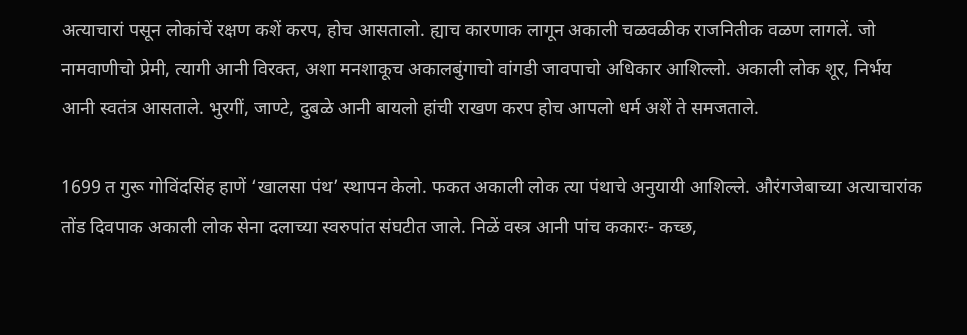अत्याचारां पसून लोकांचें रक्षण कशें करप, होच आसतालो. ह्याच कारणाक लागून अकाली चळवळीक राजनितीक वळण लागलें. जो नामवाणीचो प्रेमी, त्यागी आनी विरक्त, अशा मनशाकूच अकालबुंगाचो वांगडी जावपाचो अधिकार आशिल्लो. अकाली लोक शूर, निर्भय आनी स्वतंत्र आसताले. भुरगीं, जाण्टे, दुबळे आनी बायलो हांची राखण करप होच आपलो धर्म अशें ते समजताले.

1699 त गुरू गोविंदसिंह हाणें ‘खालसा पंथ’ स्थापन केलो. फकत अकाली लोक त्या पंथाचे अनुयायी आशिल्ले. औरंगजेबाच्या अत्याचारांक तोंड दिवपाक अकाली लोक सेना दलाच्या स्वरुपांत संघटीत जाले. निळें वस्त्र आनी पांच ककारः- कच्छ,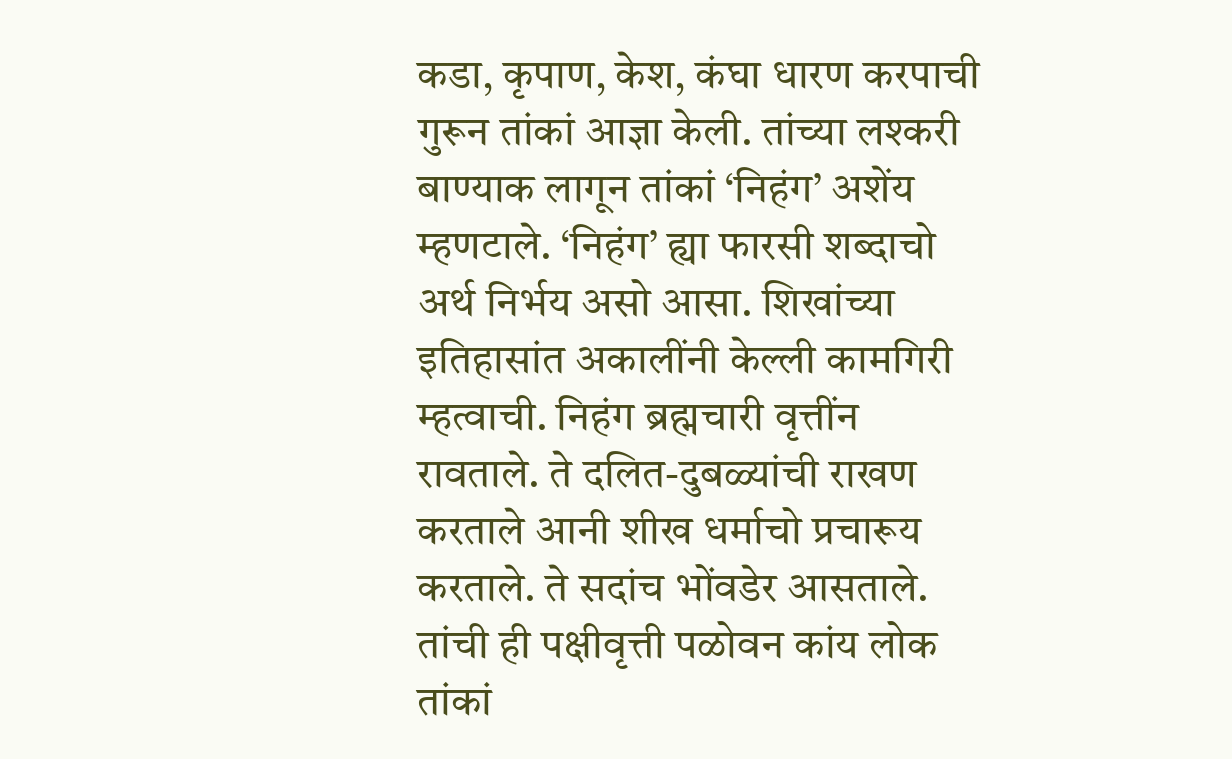कडा, कृपाण, केश, कंघा धारण करपाची गुरून तांकां आज्ञा केली. तांच्या लश्करी बाण्याक लागून तांकां ‘निहंग’ अशेंय म्हणटाले. ‘निहंग’ ह्या फारसी शब्दाचो अर्थ निर्भय असो आसा. शिखांच्या इतिहासांत अकालींनी केल्ली कामगिरी म्हत्वाची. निहंग ब्रह्मचारी वृत्तींन रावताले. ते दलित-दुबळ्यांची राखण करताले आनी शीख धर्माचो प्रचारूय करताले. ते सदांच भोंवडेर आसताले. तांची ही पक्षीवृत्ती पळोवन कांय लोक तांकां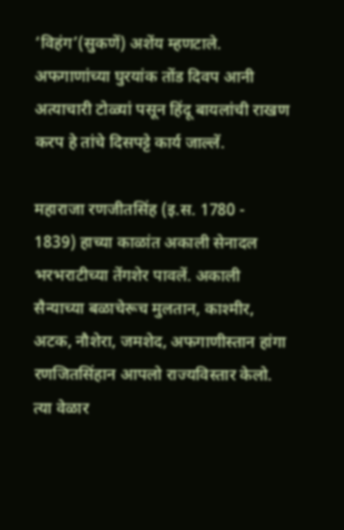‘विहंग’(सुकणें) अशेंय म्हणटाले. अफगाणांच्या घुरयांक तोंड दिवप आनी अत्याचारी टोळ्यां पसून हिंदू बायलांची राखण करप हे तांचे दिसपट्टे कार्य जाल्लें.

महाराजा रणजीतसिंह (इ.स. 1780 - 1839) हाच्या काळांत अकाली सेनादल भरभराटीच्या तेंगशेर पावलें. अकाली सैन्याच्या बळाचेरूच मुलतान, काश्मीर, अटक, नौशेरा, जमशेद, अफगाणीस्तान हांगा रणजितसिंहान आपलो राज्यविस्तार केलो. त्या वेळार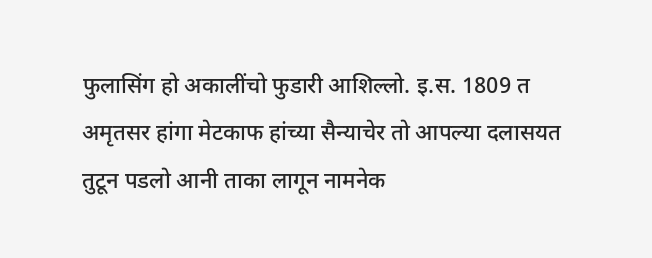फुलासिंग हो अकालींचो फुडारी आशिल्लो. इ.स. 1809 त अमृतसर हांगा मेटकाफ हांच्या सैन्याचेर तो आपल्या दलासयत तुटून पडलो आनी ताका लागून नामनेक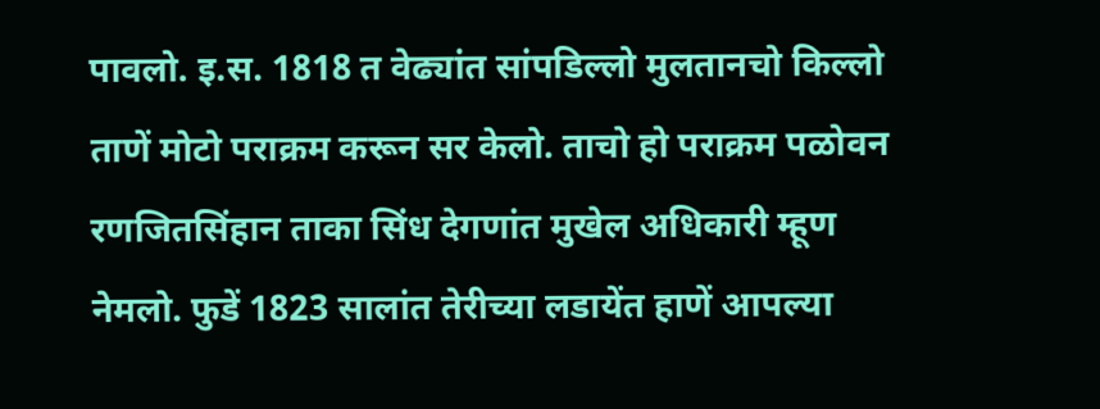पावलो. इ.स. 1818 त वेढ्यांत सांपडिल्लो मुलतानचो किल्लो ताणें मोटो पराक्रम करून सर केलो. ताचो हो पराक्रम पळोवन रणजितसिंहान ताका सिंध देगणांत मुखेल अधिकारी म्हूण नेमलो. फुडें 1823 सालांत तेरीच्या लडायेंत हाणें आपल्या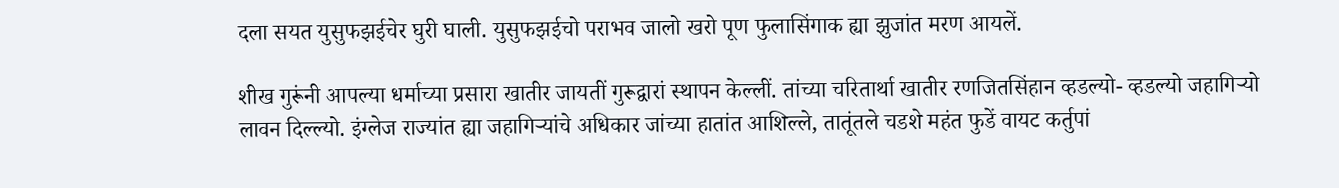दला सयत युसुफझईचेर घुरी घाली. युसुफझईचो पराभव जालो खरो पूण फुलासिंगाक ह्या झुजांत मरण आयलें.

शीख गुरूंनी आपल्या धर्माच्या प्रसारा खातीर जायतीं गुरूद्वारां स्थापन केल्लीं. तांच्या चरितार्था खातीर रणजितसिंहान व्हडल्यो- व्हडल्यो जहागिऱ्यो लावन दिल्ल्यो. इंग्लेज राज्यांत ह्या जहागिऱ्यांचे अधिकार जांच्या हातांत आशिल्ले, तातूंतले चडशे महंत फुडें वायट कर्तुपां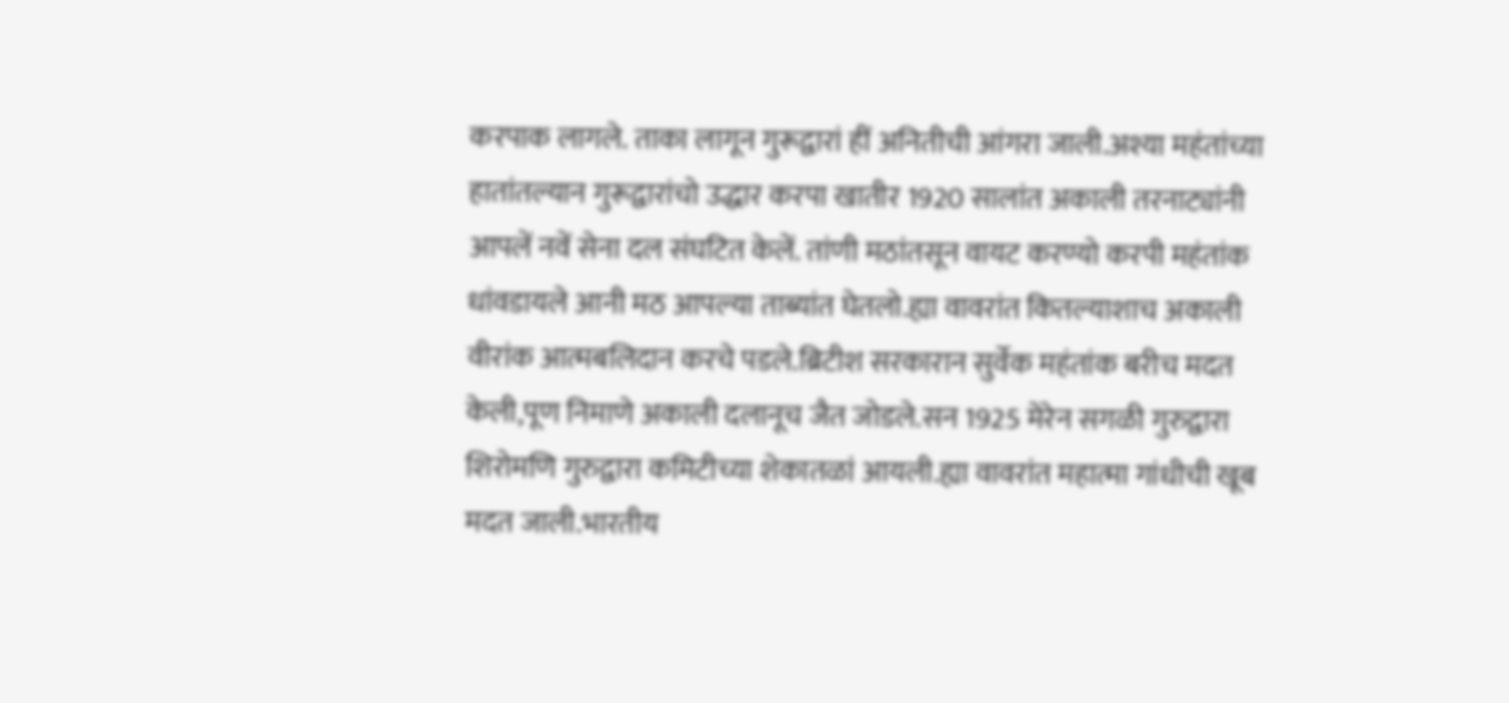करपाक लागले. ताका लागून गुरूद्वारां हीं अनितीची आंगरा जाली.अश्या महंतांच्या हातांतल्यान गुरूद्वारांचो उद्धार करपा खातीर 1920 सालांत अकाली तरनाट्यांनी आपलें नवें सेना दल संघटित केलें. तांणी मठांतसून वायट करण्यो करपी महंतांक धांवडायले आनी मठ आपल्या ताब्यांत घेतलो.ह्या वावरांत कितल्याशाच अकाली वीरांक आत्मबलिदान करचे पडले.ब्रिटीश सरकारान सुर्वेक महंतांक बरीच मदत केली,पूण निमाणे अकाली दलानूच जैत जोडले.सन 1925 मेरेन सगळी गुरुद्वारा शिरोमणि गुरुद्वारा कमिटीच्या शेकातळां आयली.ह्या वावरांत महात्मा गांधीची खूब मदत जाली.भारतीय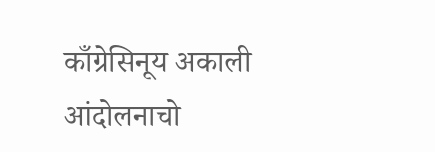काँग्रेसिनूय अकाली आंदोलनाचो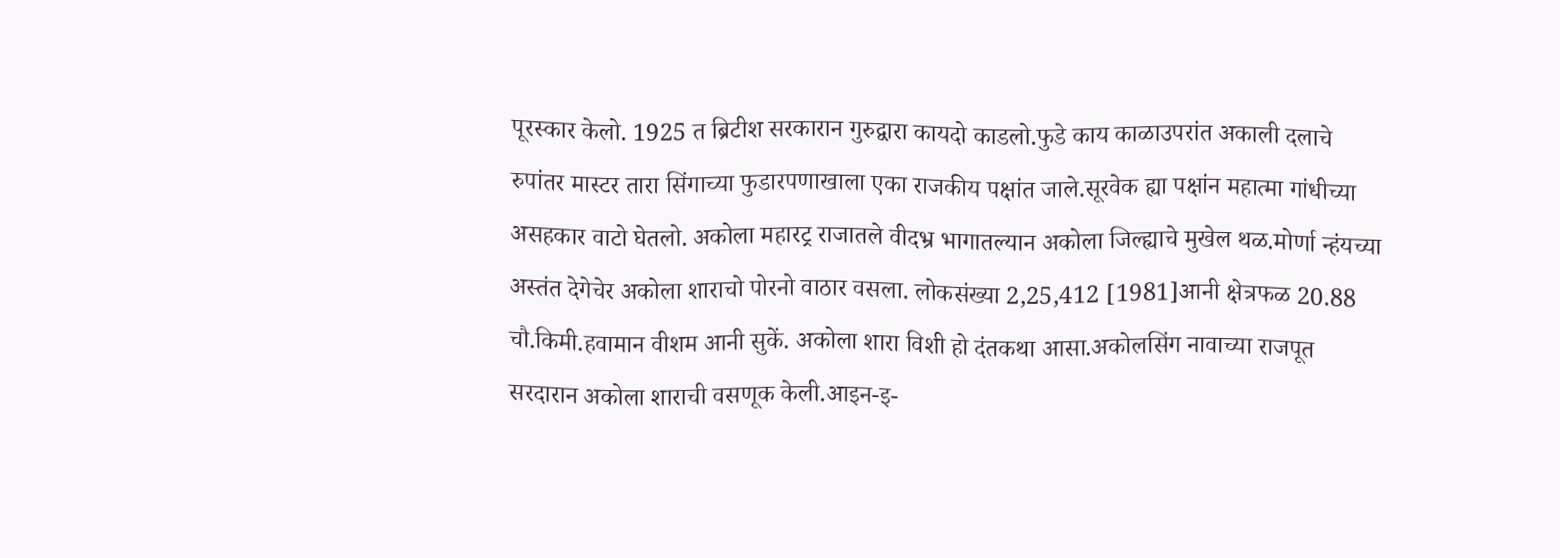पूरस्कार केलो. 1925 त ब्रिटीश सरकारान गुरुद्वारा कायदो काडलो.फुडे काय काळाउपरांत अकाली दलाचे रुपांतर मास्टर तारा सिंगाच्या फुडारपणाखाला एका राजकीय पक्षांत जाले.सूरवेक ह्या पक्षांन महात्मा गांधीच्या असहकार वाटो घेतलो. अकोला महारट्र राजातले वीदभ्र भागातल्यान अकोला जिल्ह्याचे मुखेल थळ.मोर्णा न्हंयच्या अस्तंत देगेचेर अकोला शाराचो पोरनो वाठार वसला. लोकसंख्या 2,25,412 [1981]आनी क्षेत्रफळ 20.88 चौ.किमी.हवामान वीशम आनी सुकें. अकोला शारा विशी हो दंतकथा आसा.अकोलसिंग नावाच्या राजपूत सरदारान अकोला शाराची वसणूक केली.आइन-इ-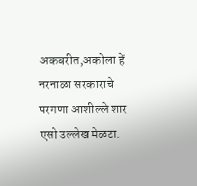अकबरीत,अकोला हें नरनाळा सरकाराचे परगणा आशील्ले शार एसो उल्लेख मेळटा.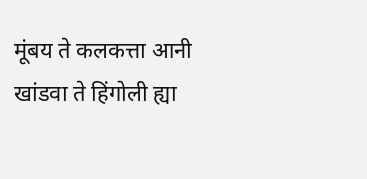मूंबय ते कलकत्ता आनी खांडवा ते हिंगोली ह्या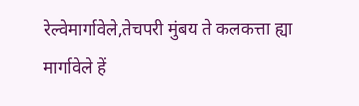रेल्वेमार्गावेले,तेचपरी मुंबय ते कलकत्ता ह्या मार्गावेले हें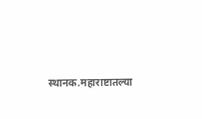स्थानक.महाराष्टातल्या